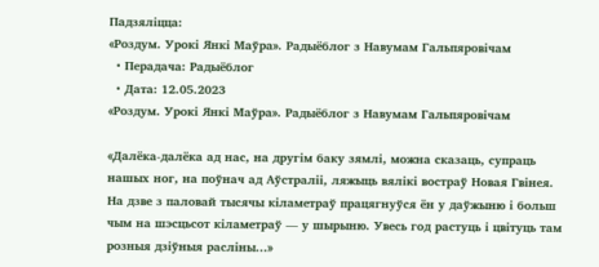Падзяліцца:
«Роздум. Урокі Янкі Маўра». Радыёблог з Навумам Гальпяровічам
  • Перадача: Радыёблог
  • Дата: 12.05.2023
«Роздум. Урокі Янкі Маўра». Радыёблог з Навумам Гальпяровічам

«Далёка-далёка ад нас, на другім баку зямлі, можна сказаць, супраць нашых ног, на поўнач ад Аўстраліі, ляжыць вялікі востраў Новая Гвінея. На дзве з паловай тысячы кіламетраў працягнуўся ён у даўжыню і больш чым на шэсцьсот кіламетраў — у шырыню. Увесь год растуць і цвітуць там розныя дзіўныя расліны...»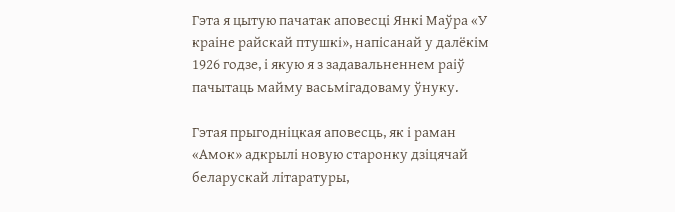Гэта я цытую пачатак аповесці Янкі Маўра «У краіне райскай птушкі», напісанай у далёкім 1926 годзе, і якую я з задавальненнем раіў пачытаць майму васьмігадоваму ўнуку.

Гэтая прыгодніцкая аповесць, як і раман «Амок» адкрылі новую старонку дзіцячай беларускай літаратуры,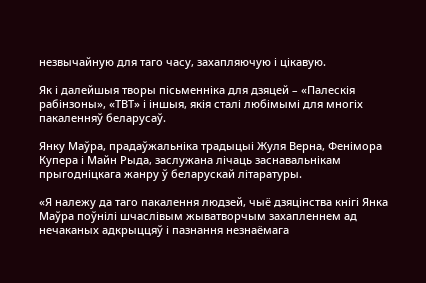незвычайную для таго часу, захапляючую і цікавую.

Як і далейшыя творы пісьменніка для дзяцей – «Палескія рабінзоны», «ТВТ» і іншыя, якія сталі любімымі для многіх пакаленняў беларусаў.

Янку Маўра, прадаўжальніка традыцыі Жуля Верна, Фенімора Купера і Майн Рыда, заслужана лічаць заснавальнікам прыгодніцкага жанру ў беларускай літаратуры.

«Я належу да таго пакалення людзей, чыё дзяцінства кнігі Янка Маўра поўнілі шчаслівым жыватворчым захапленнем ад нечаканых адкрыццяў і пазнання незнаёмага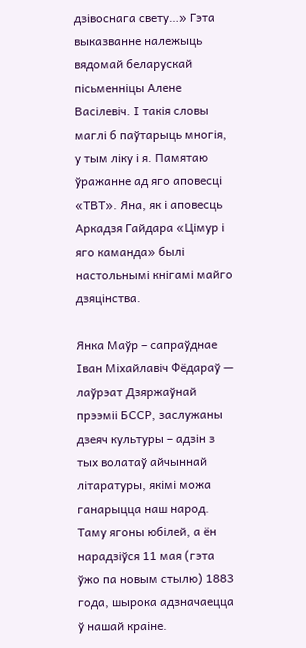дзівоснага свету…» Гэта выказванне належыць вядомай беларускай пісьменніцы Алене Васілевіч. І такія словы маглі б паўтарыць многія, у тым ліку і я. Памятаю ўражанне ад яго аповесці «ТВТ». Яна, як і аповесць Аркадзя Гайдара «Цімур і яго каманда» былі настольнымі кнігамі майго дзяцінства.

Янка Маўр – сапраўднае Іван Міхайлавіч Фёдараў — лаўрэат Дзяржаўнай прээміі БССР, заслужаны дзеяч культуры – адзін з тых волатаў айчыннай літаратуры, якімі можа ганарыцца наш народ. Таму ягоны юбілей, а ён нарадзіўся 11 мая (гэта ўжо па новым стылю) 1883 года, шырока адзначаецца ў нашай краіне.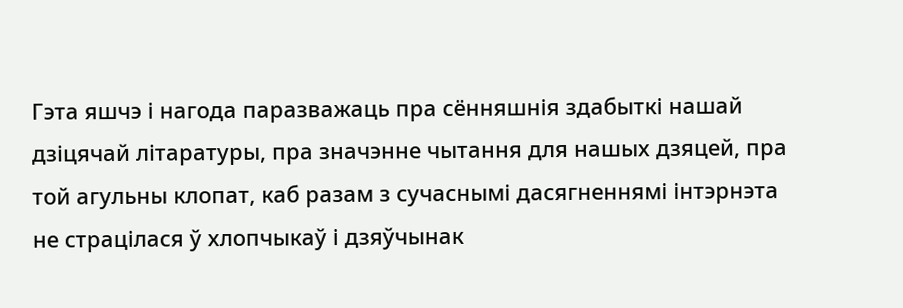Гэта яшчэ і нагода паразважаць пра сённяшнія здабыткі нашай дзіцячай літаратуры, пра значэнне чытання для нашых дзяцей, пра той агульны клопат, каб разам з сучаснымі дасягненнямі інтэрнэта не страцілася ў хлопчыкаў і дзяўчынак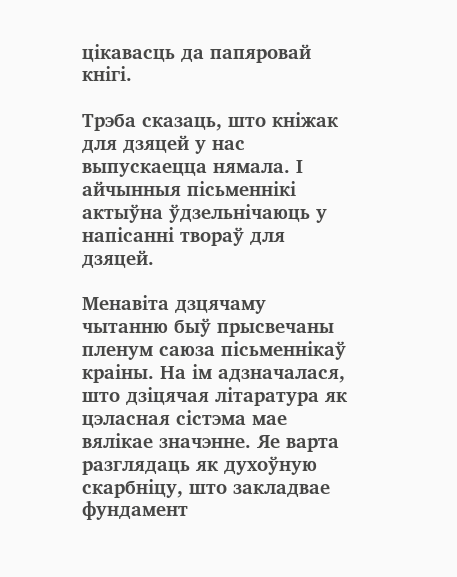цікавасць да папяровай кнігі.

Трэба сказаць, што кніжак для дзяцей у нас выпускаецца нямала. І айчынныя пісьменнікі актыўна ўдзельнічаюць у напісанні твораў для дзяцей.

Менавіта дзцячаму чытанню быў прысвечаны пленум саюза пісьменнікаў краіны. На ім адзначалася, што дзіцячая літаратура як цэласная сістэма мае вялікае значэнне. Яе варта разглядаць як духоўную скарбніцу, што закладвае фундамент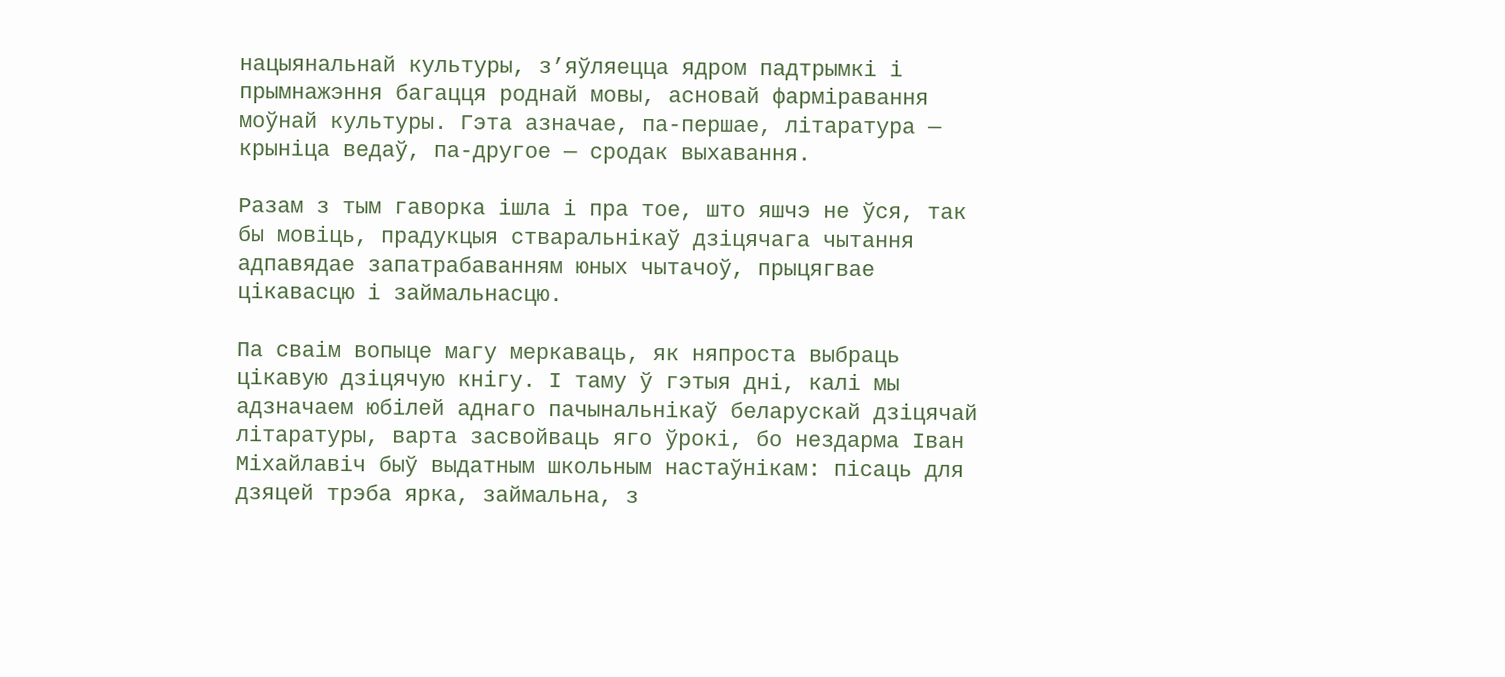нацыянальнай культуры, з’яўляецца ядром падтрымкі і прымнажэння багацця роднай мовы, асновай фарміравання моўнай культуры. Гэта азначае, па-першае, літаратура — крыніца ведаў, па-другое — сродак выхавання.

Разам з тым гаворка ішла і пра тое, што яшчэ не ўся, так бы мовіць, прадукцыя стваральнікаў дзіцячага чытання адпавядае запатрабаванням юных чытачоў, прыцягвае цікавасцю і займальнасцю.

Па сваім вопыце магу меркаваць, як няпроста выбраць цікавую дзіцячую кнігу. І таму ў гэтыя дні, калі мы адзначаем юбілей аднаго пачынальнікаў беларускай дзіцячай літаратуры, варта засвойваць яго ўрокі, бо нездарма Іван Міхайлавіч быў выдатным школьным настаўнікам: пісаць для дзяцей трэба ярка, займальна, з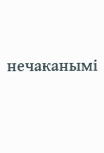нечаканымі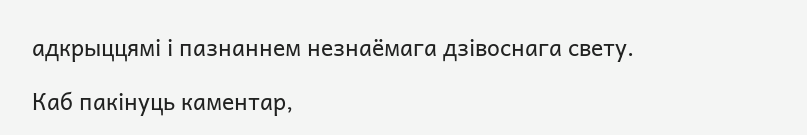адкрыццямі і пазнаннем незнаёмага дзівоснага свету.

Каб пакінуць каментар,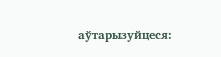аўтарызуйцеся: